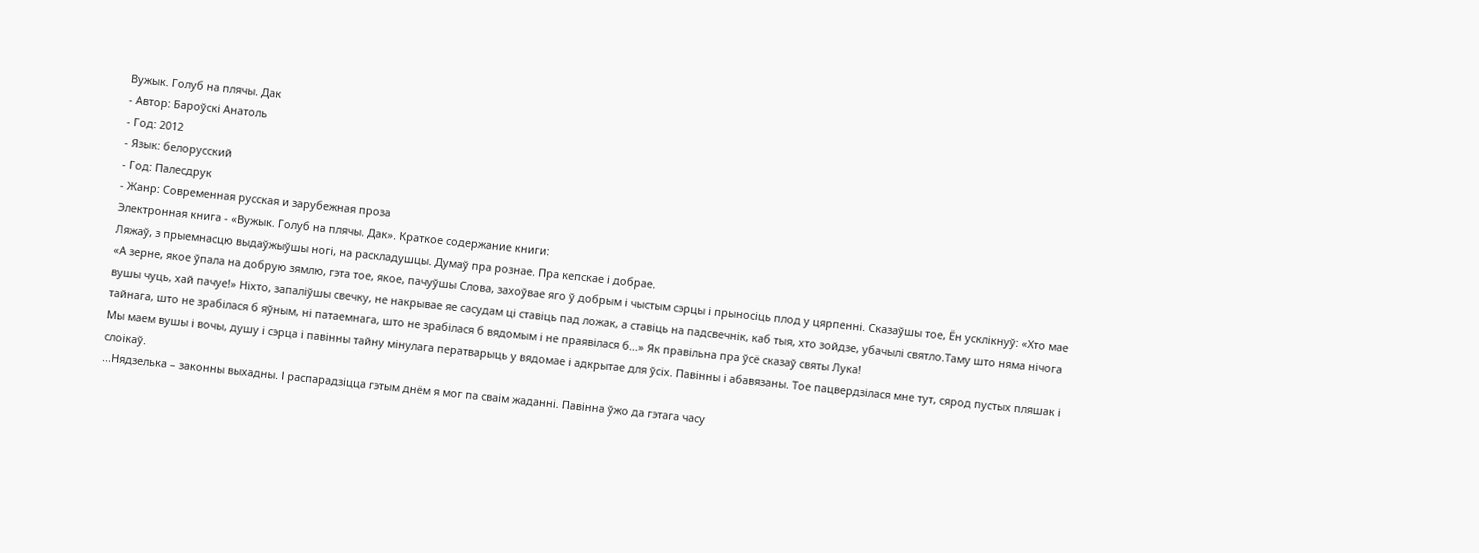Вужык. Голуб на плячы. Дак
- Автор: Бароўскі Анатоль
- Год: 2012
- Язык: белорусский
- Год: Палесдрук
- Жанр: Современная русская и зарубежная проза
Электронная книга - «Вужык. Голуб на плячы. Дак». Краткое содержание книги:
Ляжаў, з прыемнасцю выдаўжыўшы ногі, на раскладушцы. Думаў пра рознае. Пра кепскае і добрае.
«А зерне, якое ўпала на добрую зямлю, гэта тое, якое, пачуўшы Слова, захоўвае яго ў добрым і чыстым сэрцы і прыносіць плод у цярпенні. Сказаўшы тое, Ён усклікнуў: «Хто мае вушы чуць, хай пачуе!» Ніхто, запаліўшы свечку, не накрывае яе сасудам ці ставіць пад ложак, а ставіць на падсвечнік, каб тыя, хто зойдзе, убачылі святло.Таму што няма нічога тайнага, што не зрабілася б яўным, ні патаемнага, што не зрабілася б вядомым і не праявілася б...» Як правільна пра ўсё сказаў святы Лука!
Мы маем вушы і вочы, душу і сэрца і павінны тайну мінулага ператварыць у вядомае і адкрытае для ўсіх. Павінны і абавязаны. Тое пацвердзілася мне тут, сярод пустых пляшак і слоікаў.
...Нядзелька – законны выхадны. І распарадзіцца гэтым днём я мог па сваім жаданні. Павінна ўжо да гэтага часу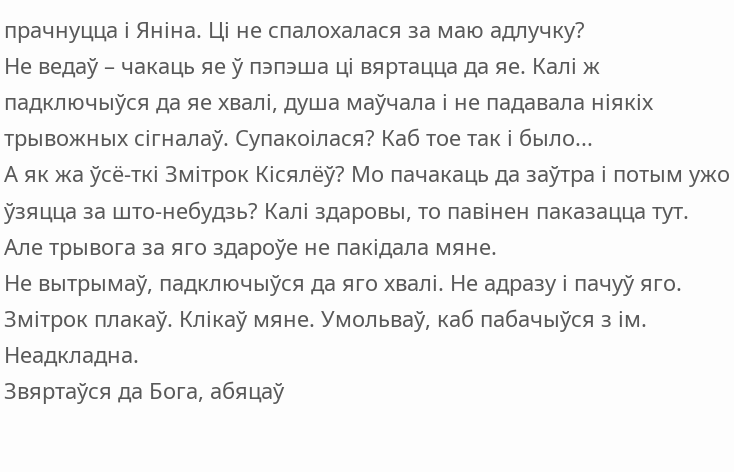прачнуцца і Яніна. Ці не спалохалася за маю адлучку?
Не ведаў – чакаць яе ў пэпэша ці вяртацца да яе. Калі ж падключыўся да яе хвалі, душа маўчала і не падавала ніякіх трывожных сігналаў. Супакоілася? Каб тое так і было...
А як жа ўсё-ткі Змітрок Кісялёў? Мо пачакаць да заўтра і потым ужо ўзяцца за што-небудзь? Калі здаровы, то павінен паказацца тут. Але трывога за яго здароўе не пакідала мяне.
Не вытрымаў, падключыўся да яго хвалі. Не адразу і пачуў яго. Змітрок плакаў. Клікаў мяне. Умольваў, каб пабачыўся з ім. Неадкладна.
Звяртаўся да Бога, абяцаў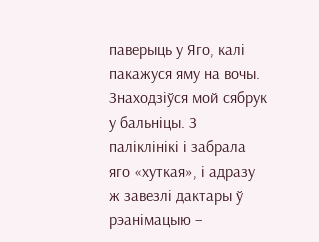паверыць у Яго, калі пакажуся яму на вочы.
Знаходзіўся мой сябрук у бальніцы. З паліклінікі і забрала яго «хуткая», і адразу ж завезлі дактары ў рэанімацыю –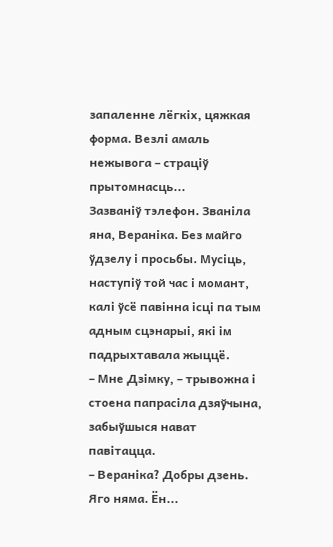запаленне лёгкіх, цяжкая форма. Везлі амаль нежывога – страціў прытомнасць...
Зазваніў тэлефон. Званіла яна, Вераніка. Без майго ўдзелу і просьбы. Мусіць, наступіў той час і момант, калі ўсё павінна ісці па тым адным сцэнарыі, які ім падрыхтавала жыццё.
– Мне Дзімку, – трывожна і стоена папрасіла дзяўчына, забыўшыся нават павітацца.
– Вераніка? Добры дзень. Яго няма. Ён...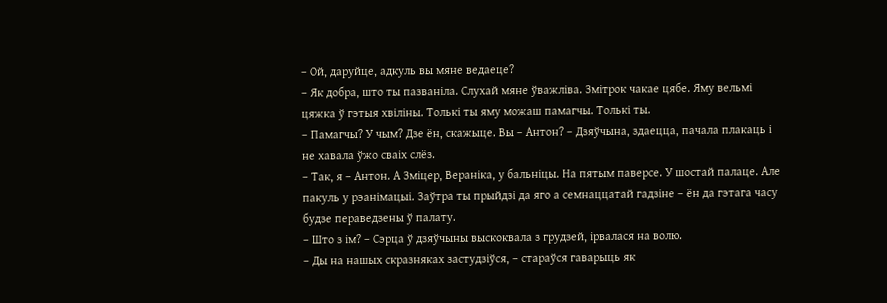– Ой, даруйце, адкуль вы мяне ведаеце?
– Як добра, што ты пазваніла. Слухай мяне ўважліва. Змітрок чакае цябе. Яму вельмі цяжка ў гэтыя хвіліны. Толькі ты яму можаш памагчы. Толькі ты.
– Памагчы? У чым? Дзе ён, скажыце. Вы – Антон? – Дзяўчына, здаецца, пачала плакаць і не хавала ўжо сваіх слёз.
– Так, я – Антон. А Зміцер, Вераніка, у бальніцы. На пятым паверсе. У шостай палаце. Але пакуль у рэанімацыі. Заўтра ты прыйдзі да яго а семнаццатай гадзіне – ён да гэтага часу будзе пераведзены ў палату.
– Што з ім? – Сэрца ў дзяўчыны выскоквала з грудзей, ірвалася на волю.
– Ды на нашых скразняках застудзіўся, – стараўся гаварыць як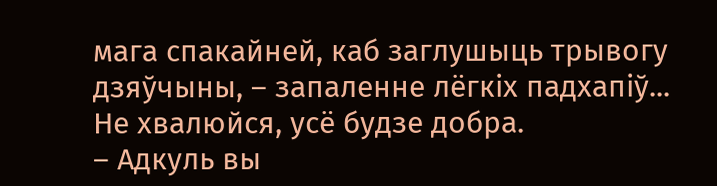мага спакайней, каб заглушыць трывогу дзяўчыны, – запаленне лёгкіх падхапіў... Не хвалюйся, усё будзе добра.
– Адкуль вы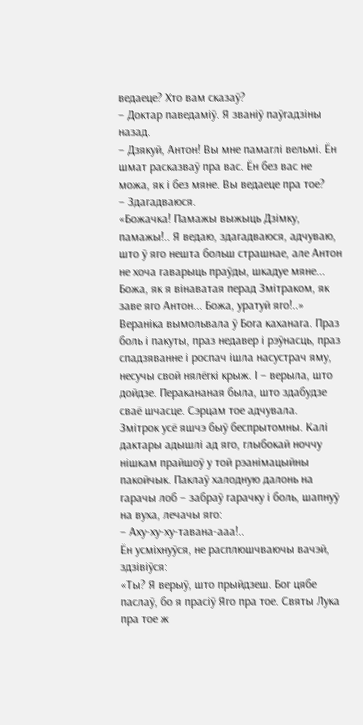ведаеце? Хто вам сказаў?
– Доктар паведаміў. Я званіў паўгадзіны назад.
– Дзякуй, Антон! Вы мне памаглі вельмі. Ён шмат расказваў пра вас. Ён без вас не можа, як і без мяне. Вы ведаеце пра тое?
– Здагадваюся.
«Божачка! Памажы выжыць Дзімку, памажы!.. Я ведаю, здагадваюся, адчуваю, што ў яго нешта больш страшнае, але Антон не хоча гаварыць праўды, шкадуе мяне... Божа, як я вінаватая перад Змітраком, як заве яго Антон... Божа, уратуй яго!..»
Вераніка вымольвала ў Бога каханага. Праз боль і пакуты, праз недавер і рэўнасць, праз спадзяванне і роспач ішла насустрач яму, несучы свой нялёгкі крыж. І – верыла, што дойдзе. Перакананая была, што здабудзе сваё шчасце. Сэрцам тое адчувала.
Змітрок усё яшчэ быў беспрытомны. Калі дактары адышлі ад яго, глыбокай ноччу нішкам прайшоў у той рэанімацыйны пакойчык. Паклаў халодную далонь на гарачы лоб – забраў гарачку і боль, шапнуў на вуха, лечачы яго:
– Аху-ху-ху-тавана-ааа!..
Ён усміхнуўся, не расплюшчваючы вачэй, здзівіўся:
«Ты? Я верыў, што прыйдзеш. Бог цябе паслаў, бо я прасіў Яго пра тое. Святы Лука пра тое ж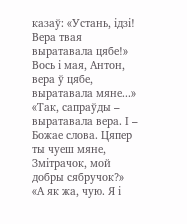казаў: «Устань, ідзі! Вера твая выратавала цябе!» Вось і мая, Антон, вера ў цябе, выратавала мяне...»
«Так, сапраўды – выратавала вера. І – Божае слова. Цяпер ты чуеш мяне, Змітрачок, мой добры сябручок?»
«А як жа, чую. Я і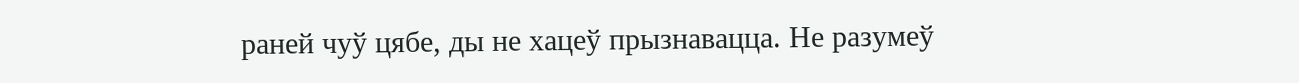раней чуў цябе, ды не хацеў прызнавацца. Не разумеў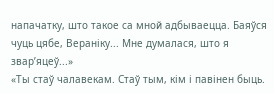напачатку, што такое са мной адбываецца. Баяўся чуць цябе, Вераніку... Мне думалася, што я звар’яцеў...»
«Ты стаў чалавекам. Стаў тым, кім і павінен быць.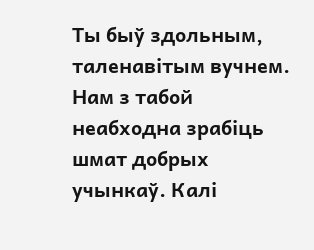Ты быў здольным, таленавітым вучнем. Нам з табой неабходна зрабіць шмат добрых учынкаў. Калі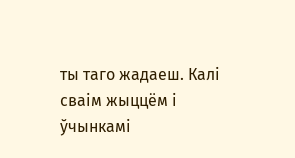ты таго жадаеш. Калі сваім жыццём і ўчынкамі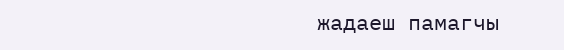жадаеш памагчы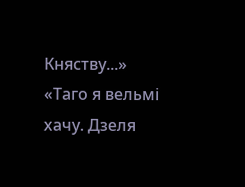Княству...»
«Таго я вельмі хачу. Дзеля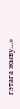гэтага жыву...»